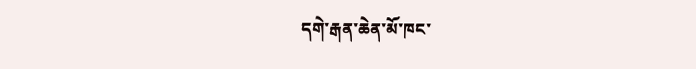དགེ་རྒན་ཆེན་མོ་ཁང་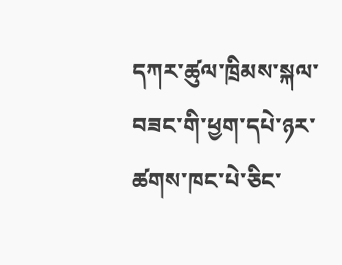དཀར་ཚུལ་ཁྲིམས་སྐལ་བཟང་གི་ཕྱག་དཔེ་ཉར་ཚགས་ཁང་པེ་ཅིང་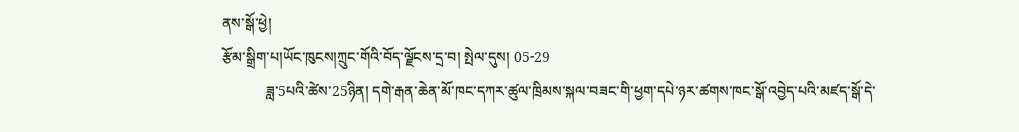ནས་སྒོ་ཕྱེ།
རྩོམ་སྒྲིག་པ།ཡོང་ཁུངས།ཀྲུང་གོའི་བོད་ལྗོངས་དྲ་བ། སྤེལ་དུས། 05-29
            ཟླ་5པའི་ཚེས་25ཉིན། དགེ་རྒན་ཆེན་མོ་ཁང་དཀར་ཚུལ་ཁྲིམས་སྐལ་བཟང་གི་ཕྱག་དཔེ་ཉར་ཚགས་ཁང་སྒོ་འབྱེད་པའི་མཛད་སྒོ་དེ་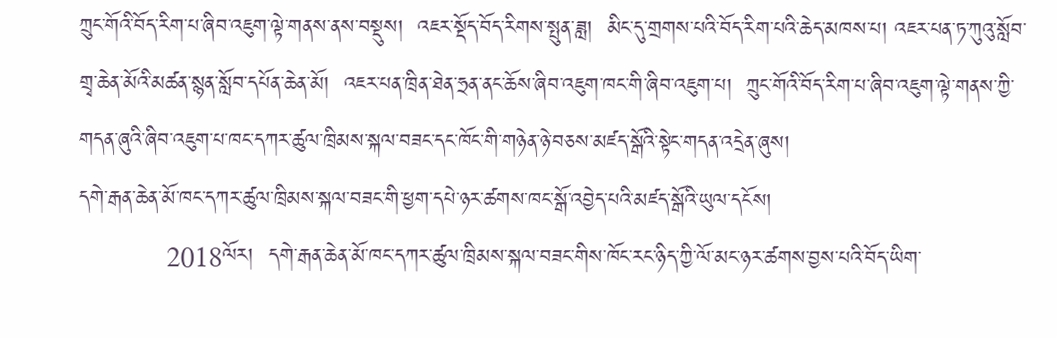ཀྲུང་གོའི་བོད་རིག་པ་ཞིབ་འཇུག་ལྟེ་གནས་ནས་བསྡུས།  འཇར་སྡོད་བོད་རིགས་སྤུན་ཟླ།  མིང་དུ་གྲགས་པའི་བོད་རིག་པའི་ཆེད་མཁས་པ། འཇར་པན་ཏ་ཀུའུ་སློབ་གྲྭ་ཆེན་མོའི་མཚན་སྙན་སློབ་དཔོན་ཆེན་མོ།  འཇར་པན་ཁྲིན་ཐེན་ཧྲན་ནང་ཆོས་ཞིབ་འཇུག་ཁང་གི་ཞིབ་འཇུག་པ།  ཀྲུང་གོའི་བོད་རིག་པ་ཞིབ་འཇུག་ལྟེ་གནས་ཀྱི་གདན་ཞུའི་ཞིབ་འཇུག་པ་ཁང་དཀར་ཚུལ་ཁྲིམས་སྐལ་བཟང་དང་ཁོང་གི་གཉེན་ཉེ་བཅས་མཛད་སྒོའི་སྟེང་གདན་འདྲེན་ཞུས།
དགེ་རྒན་ཆེན་མོ་ཁང་དཀར་ཚུལ་ཁྲིམས་སྐལ་བཟང་གི་ཕྱག་དཔེ་ཉར་ཚགས་ཁང་སྒོ་འབྱེད་པའི་མཛད་སྒོའི་ཡུལ་དངོས།
            2018ལོར།  དགེ་རྒན་ཆེན་མོ་ཁང་དཀར་ཚུལ་ཁྲིམས་སྐལ་བཟང་གིས་ཁོང་རང་ཉིད་ཀྱི་ལོ་མང་ཉར་ཚགས་བྱས་པའི་བོད་ཡིག་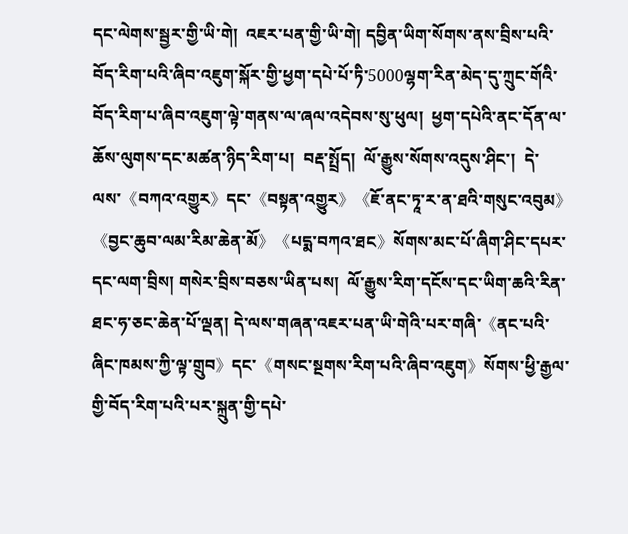དང་ལེགས་སྦྱར་གྱི་ཡི་གེ།  འཇར་པན་གྱི་ཡི་གེ། དབྱིན་ཡིག་སོགས་ནས་བྲིས་པའི་བོད་རིག་པའི་ཞིབ་འཇུག་སྐོར་གྱི་ཕྱག་དཔེ་པོ་ཏི་5000ལྷག་རིན་མེད་དུ་ཀྲུང་གོའི་བོད་རིག་པ་ཞིབ་འཇུག་ལྟེ་གནས་ལ་ཞལ་འདེབས་སུ་ཕུལ།  ཕྱག་དཔེའི་ནང་དོན་ལ་ཆོས་ལུགས་དང་མཚན་ཉིད་རིག་པ།  བརྡ་སྤྲོད།  ལོ་རྒྱུས་སོགས་འདུས་ཤིང་།  དེ་ལས་《བཀའ་འགྱུར》དང་《བསྟན་འགྱུར》《ཇོ་ནང་ཏཱ་ར་ན་ཐའི་གསུང་འབུམ》《བྱང་ཆུབ་ལམ་རིམ་ཆེན་མོ》《པདྨ་བཀའ་ཐང》སོགས་མང་པོ་ཞིག་ཤིང་དཔར་དང་ལག་བྲིས། གསེར་བྲིས་བཅས་ཡིན་པས།  ལོ་རྒྱུས་རིག་དངོས་དང་ཡིག་ཆའི་རིན་ཐང་ཧ་ཅང་ཆེན་པོ་ལྡན། དེ་ལས་གཞན་འཇར་པན་ཡི་གེའི་པར་གཞི་《ནང་པའི་ཞིང་ཁམས་ཀྱི་ལྟ་གྲུབ》དང་《གསང་སྔགས་རིག་པའི་ཞིབ་འཇུག》སོགས་ཕྱི་རྒྱལ་གྱི་བོད་རིག་པའི་པར་སྐྲུན་གྱི་དཔེ་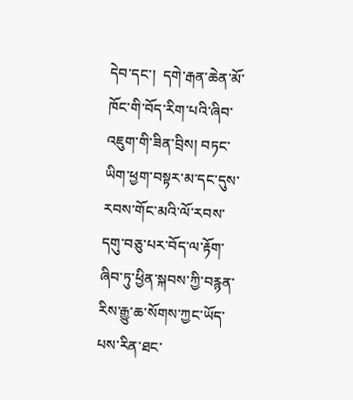དེབ་དང་།  དགེ་རྒན་ཆེན་མོ་ཁོང་གི་བོད་རིག་པའི་ཞིབ་འཇུག་གི་ཟིན་བྲིས། བཏང་ཡིག་ཕྱག་བསྟར་མ་དང་དུས་རབས་གོང་མའི་ལོ་རབས་དགུ་བཅུ་པར་བོད་ལ་རྟོག་ཞིབ་ཏུ་ཕྱིན་སྐབས་ཀྱི་བརྙན་རིས་རྒྱུ་ཆ་སོགས་ཀྱང་ཡོད་པས་རིན་ཐང་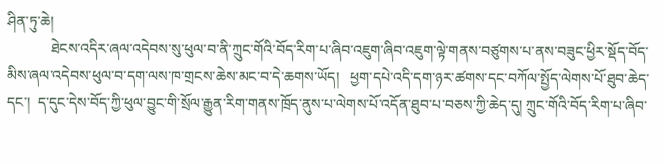ཤིན་ཏུ་ཆེ།
            ཐེངས་འདིར་ཞལ་འདེབས་སུ་ཕུལ་བ་ནི་ཀྲུང་གོའི་བོད་རིག་པ་ཞིབ་འཇུག་ཞིབ་འཇུག་ལྟེ་གནས་བཙུགས་པ་ནས་བཟུང་ཕྱིར་སྡོད་བོད་མིས་ཞལ་འདེབས་ཕུལ་བ་དག་ལས་ཁ་གྲངས་ཆེས་མང་བ་དེ་ཆགས་ཡོད།   ཕྱག་དཔེ་འདི་དག་ཉར་ཚགས་དང་བཀོལ་སྤྱོད་ལེགས་པོ་ཐུབ་ཆེད་དང་།  ད་དུང་དེས་བོད་ཀྱི་ཕུལ་བྱུང་གི་སྲོལ་རྒྱུན་རིག་གནས་ཁྲོད་ནུས་པ་ལེགས་པོ་འདོན་ཐུབ་པ་བཅས་ཀྱི་ཆེད་དུ། ཀྲུང་གོའི་བོད་རིག་པ་ཞིབ་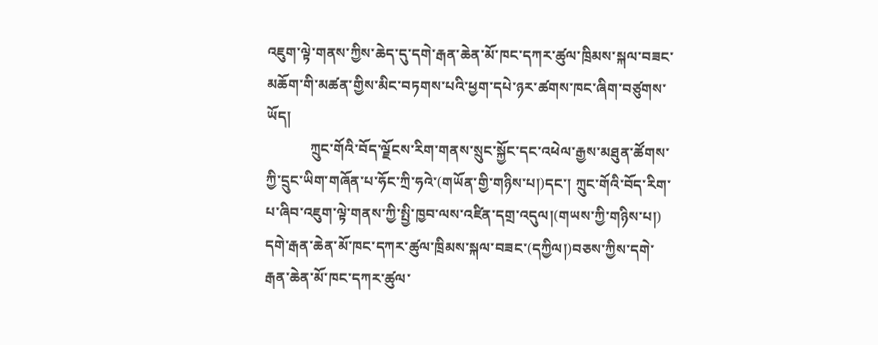འཇུག་ལྟེ་གནས་ཀྱིས་ཆེད་དུ་དགེ་རྒན་ཆེན་མོ་ཁང་དཀར་ཚུལ་ཁྲིམས་སྐལ་བཟང་མཆོག་གི་མཚན་གྱིས་མིང་བཏགས་པའི་ཕྱག་དཔེ་ཉར་ཚགས་ཁང་ཞིག་བཙུགས་ཡོད།
            ཀྲུང་གོའི་བོད་ལྗོངས་རིག་གནས་སྲུང་སྐྱོང་དང་འཕེལ་རྒྱས་མཐུན་ཚོགས་ཀྱི་དྲུང་ཡིག་གཞོན་པ་ཧོང་ཀྲི་ཧའེ་(གཡོན་གྱི་གཉིས་པ།)དང་། ཀྲུང་གོའི་བོད་རིག་པ་ཞིབ་འཇུག་ལྟེ་གནས་ཀྱི་སྤྱི་ཁྱབ་ལས་འཛིན་དགྲ་འདུལ།(གཡས་ཀྱི་གཉིས་པ།) དགེ་རྒན་ཆེན་མོ་ཁང་དཀར་ཚུལ་ཁྲིམས་སྐལ་བཟང་(དཀྱིལ།)བཅས་ཀྱིས་དགེ་རྒན་ཆེན་མོ་ཁང་དཀར་ཚུལ་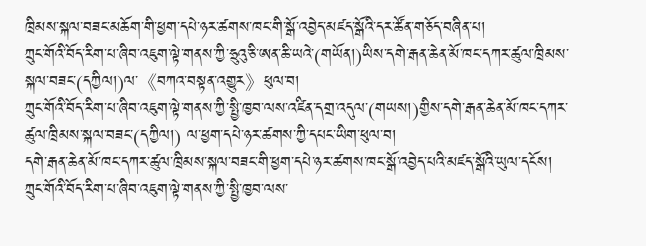ཁྲིམས་སྐལ་བཟང་མཆོག་གི་ཕྱག་དཔེ་ཉར་ཚགས་ཁང་གི་སྒོ་འབྱེད་མཛད་སྒོའི་དར་ཚོན་གཅོད་བཞིན་པ།
ཀྲུང་གོའི་བོད་རིག་པ་ཞིབ་འཇུག་ལྟེ་གནས་ཀྱི་ཧྲུའུ་ཅི་ཨན་ཆི་ཡའེ་(གཡོན།)ཡིས་དགེ་རྒན་ཆེན་མོ་ཁང་དཀར་ཚུལ་ཁྲིམས་སྐལ་བཟང་(དཀྱིལ།)ལ་《བཀའ་བསྟན་འགྱུར》ཕུལ་བ།
ཀྲུང་གོའི་བོད་རིག་པ་ཞིབ་འཇུག་ལྟེ་གནས་ཀྱི་སྤྱི་ཁྱབ་ལས་འཛིན་དགྲ་འདུལ་(གཡས།)གྱིས་དགེ་རྒན་ཆེན་མོ་ཁང་དཀར་ཚུལ་ཁྲིམས་སྐལ་བཟང་(དཀྱིལ།) ལ་ཕྱག་དཔེ་ཉར་ཚགས་ཀྱི་དཔང་ཡིག་ཕུལ་བ།
དགེ་རྒན་ཆེན་མོ་ཁང་དཀར་ཚུལ་ཁྲིམས་སྐལ་བཟང་གི་ཕྱག་དཔེ་ཉར་ཚགས་ཁང་སྒོ་འབྱེད་པའི་མཛད་སྒོའི་ཡུལ་དངོས།
ཀྲུང་གོའི་བོད་རིག་པ་ཞིབ་འཇུག་ལྟེ་གནས་ཀྱི་སྤྱི་ཁྱབ་ལས་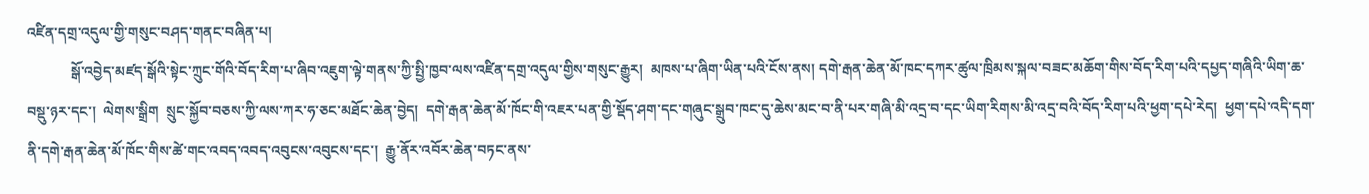འཛིན་དགྲ་འདུལ་གྱི་གསུང་བཤད་གནང་བཞིན་པ།
            སྒོ་འབྱེད་མཛད་སྒོའི་སྟེང་ཀྲུང་གོའི་བོད་རིག་པ་ཞིབ་འཇུག་ལྟེ་གནས་ཀྱི་སྤྱི་ཁྱབ་ལས་འཛིན་དགྲ་འདུལ་གྱིས་གསུང་རྒྱུར།  མཁས་པ་ཞིག་ཡིན་པའི་ངོས་ནས། དགེ་རྒན་ཆེན་མོ་ཁང་དཀར་ཚུལ་ཁྲིམས་སྐལ་བཟང་མཆོག་གིས་བོད་རིག་པའི་དཔྱད་གཞིའི་ཡིག་ཆ་བསྡུ་ཉར་དང་།  ལེགས་སྒྲིག  སྲུང་སྐྱོབ་བཅས་ཀྱི་ལས་ཀར་ཧ་ཅང་མཐོང་ཆེན་བྱེད།  དགེ་རྒན་ཆེན་མོ་ཁོང་གི་འཇར་པན་གྱི་སྡོད་ཤག་དང་གཞུང་སྒྲུབ་ཁང་དུ་ཆེས་མང་བ་ནི་པར་གཞི་མི་འདྲ་བ་དང་ཡིག་རིགས་མི་འདྲ་བའི་བོད་རིག་པའི་ཕྱག་དཔེ་རེད།  ཕྱག་དཔེ་འདི་དག་ནི་དགེ་རྒན་ཆེན་མོ་ཁོང་གིས་ཚེ་གང་འབད་འབད་འབུངས་འབུངས་དང་།  རྒྱུ་ནོར་འབོར་ཆེན་བཏང་ནས་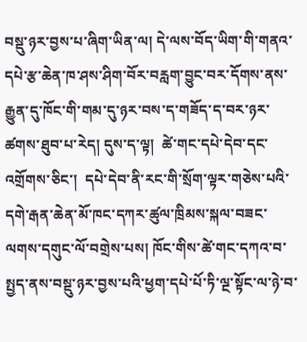བསྡུ་ཉར་བྱས་པ་ཞིག་ཡིན་ལ། དེ་ལས་བོད་ཡིག་གི་གནའ་དཔེ་རྩ་ཆེན་ཁ་ཤས་ཤིག་བོར་བརླག་བྱུང་བར་དོགས་ནས་རྒྱུན་དུ་ཁོང་གི་གམ་དུ་ཉར་བས་ད་གཟོད་ད་བར་ཉར་ཚགས་ཐུབ་པ་རེད། དུས་ད་ལྟ།  ཚེ་གང་དཔེ་དེབ་དང་འགྲོགས་ཅིང་།  དཔེ་དེབ་ནི་རང་གི་སྲོག་ལྟར་གཅེས་པའི་དགེ་རྒན་ཆེན་མོ་ཁང་དཀར་ཚུལ་ཁྲིམས་སྐལ་བཟང་ལགས་དགུང་ལོ་བགྲེས་པས། ཁོང་གིས་ཚེ་གང་དཀའ་བ་སྤྱད་ནས་བསྡུ་ཉར་བྱས་པའི་ཕྱག་དཔེ་པོ་ཏི་ལྔ་སྟོང་ལ་ཉེ་བ་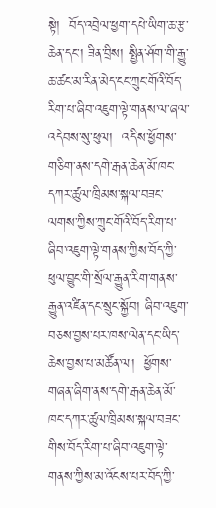སྟེ།  བོད་འབྲེལ་ཕྱག་དཔེ་ཡིག་ཆ་རྩ་ཆེན་དང་། ཟིན་བྲིས། སྤྱིན་ཤོག་གི་རྒྱུ་ཆ་ཚང་མ་རིན་མེད་ངང་ཀྲུང་གོའི་བོད་རིག་པ་ཞིབ་འཇུག་ལྟེ་གནས་ལ་ཞལ་འདེབས་སུ་ཕུལ།  འདིས་ཕྱོགས་གཅིག་ནས་དགེ་རྒན་ཆེན་མོ་ཁང་དཀར་ཚུལ་ཁྲིམས་སྐལ་བཟང་ལགས་ཀྱིས་ཀྲུང་གོའི་བོད་རིག་པ་ཞིབ་འཇུག་ལྟེ་གནས་ཀྱིས་བོད་ཀྱི་ཕུལ་བྱུང་གི་སྲོལ་རྒྱུན་རིག་གནས་རྒྱུན་འཛིན་དང་སྲུང་སྐྱོབ། ཞིབ་འཇུག་བཅས་བྱས་པར་ཁས་ལེན་དང་ཡིད་ཆེས་བྱས་པ་མཚོན་ལ།  ཕྱོགས་གཞན་ཞིག་ནས་དགེ་རྒན་ཆེན་མོ་ཁང་དཀར་ཚུལ་ཁྲིམས་སྐལ་བཟང་གིས་བོད་རིག་པ་ཞིབ་འཇུག་ལྟེ་གནས་ཀྱིས་མ་འོངས་པར་བོད་ཀྱི་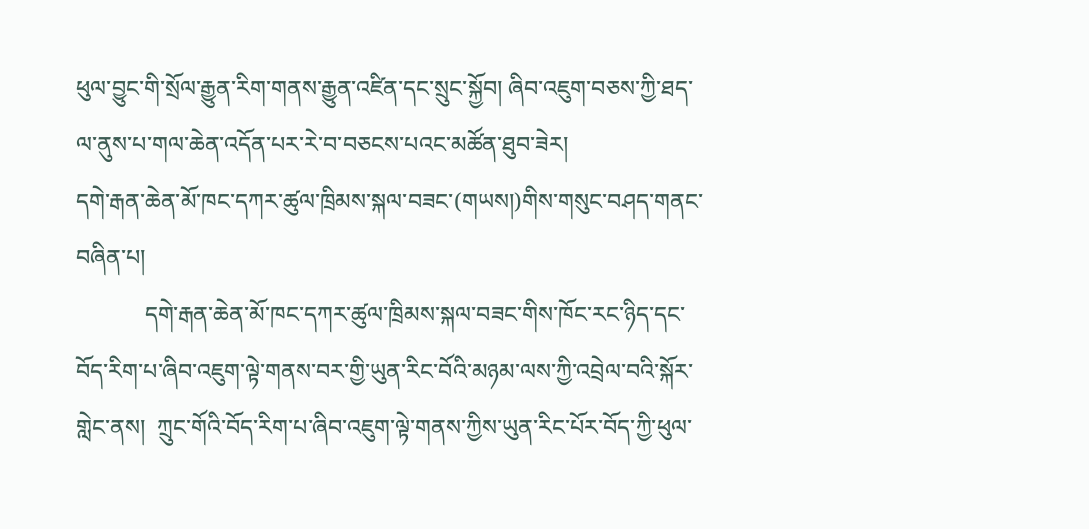ཕུལ་བྱུང་གི་སྲོལ་རྒྱུན་རིག་གནས་རྒྱུན་འཛིན་དང་སྲུང་སྐྱོབ། ཞིབ་འཇུག་བཅས་ཀྱི་ཐད་ལ་ནུས་པ་གལ་ཆེན་འདོན་པར་རེ་བ་བཅངས་པའང་མཚོན་ཐུབ་ཟེར།
དགེ་རྒན་ཆེན་མོ་ཁང་དཀར་ཚུལ་ཁྲིམས་སྐལ་བཟང་(གཡས།)གིས་གསུང་བཤད་གནང་བཞིན་པ།
            དགེ་རྒན་ཆེན་མོ་ཁང་དཀར་ཚུལ་ཁྲིམས་སྐལ་བཟང་གིས་ཁོང་རང་ཉིད་དང་བོད་རིག་པ་ཞིབ་འཇུག་ལྟེ་གནས་བར་གྱི་ཡུན་རིང་བོའི་མཉམ་ལས་ཀྱི་འབྲེལ་བའི་སྐོར་གླེང་ནས།  ཀྲུང་གོའི་བོད་རིག་པ་ཞིབ་འཇུག་ལྟེ་གནས་ཀྱིས་ཡུན་རིང་པོར་བོད་ཀྱི་ཕུལ་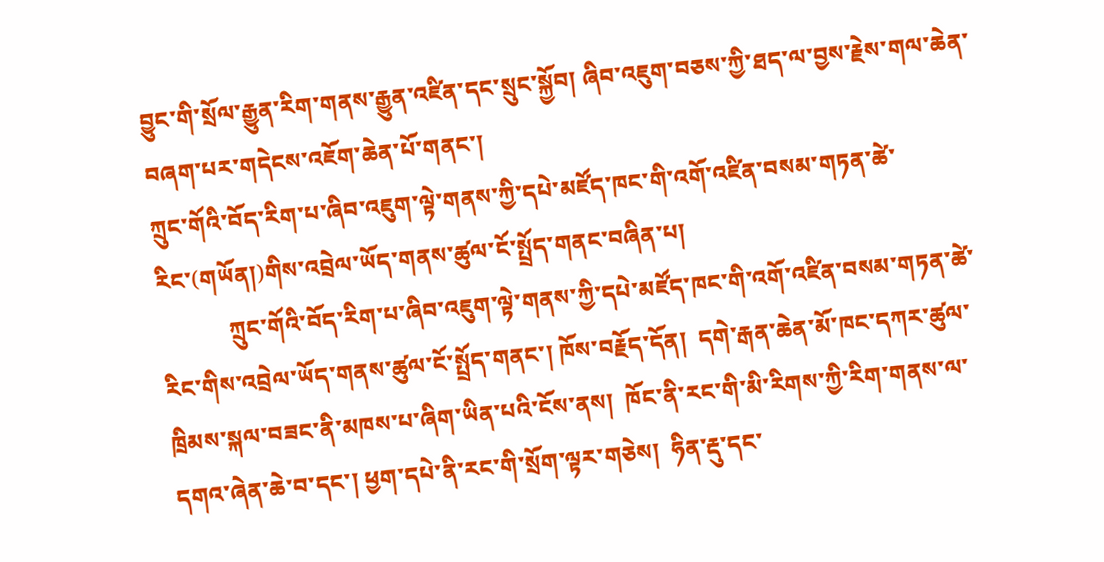བྱུང་གི་སྲོལ་རྒྱུན་རིག་གནས་རྒྱུན་འཛིན་དང་སྲུང་སྐྱོབ། ཞིབ་འཇུག་བཅས་ཀྱི་ཐད་ལ་བྱས་རྗེས་གལ་ཆེན་བཞག་པར་གདེངས་འཇོག་ཆེན་པོ་གནང་།
ཀྲུང་གོའི་བོད་རིག་པ་ཞིབ་འཇུག་ལྟེ་གནས་ཀྱི་དཔེ་མཛོད་ཁང་གི་འགོ་འཛིན་བསམ་གཏན་ཚེ་རིང་(གཡོན།)གིས་འབྲེལ་ཡོད་གནས་ཚུལ་ངོ་སྤྲོད་གནང་བཞིན་པ།
            ཀྲུང་གོའི་བོད་རིག་པ་ཞིབ་འཇུག་ལྟེ་གནས་ཀྱི་དཔེ་མཛོད་ཁང་གི་འགོ་འཛིན་བསམ་གཏན་ཚེ་རིང་གིས་འབྲེལ་ཡོད་གནས་ཚུལ་ངོ་སྤྲོད་གནང་། ཁོས་བརྗོད་དོན།  དགེ་རྒན་ཆེན་མོ་ཁང་དཀར་ཚུལ་ཁྲིམས་སྐལ་བཟང་ནི་མཁས་པ་ཞིག་ཡིན་པའི་ངོས་ནས།  ཁོང་ནི་རང་གི་མི་རིགས་ཀྱི་རིག་གནས་ལ་དགའ་ཞེན་ཆེ་བ་དང་། ཕྱག་དཔེ་ནི་རང་གི་སྲོག་ལྟར་གཅེས།  ཧིན་རྡུ་དང་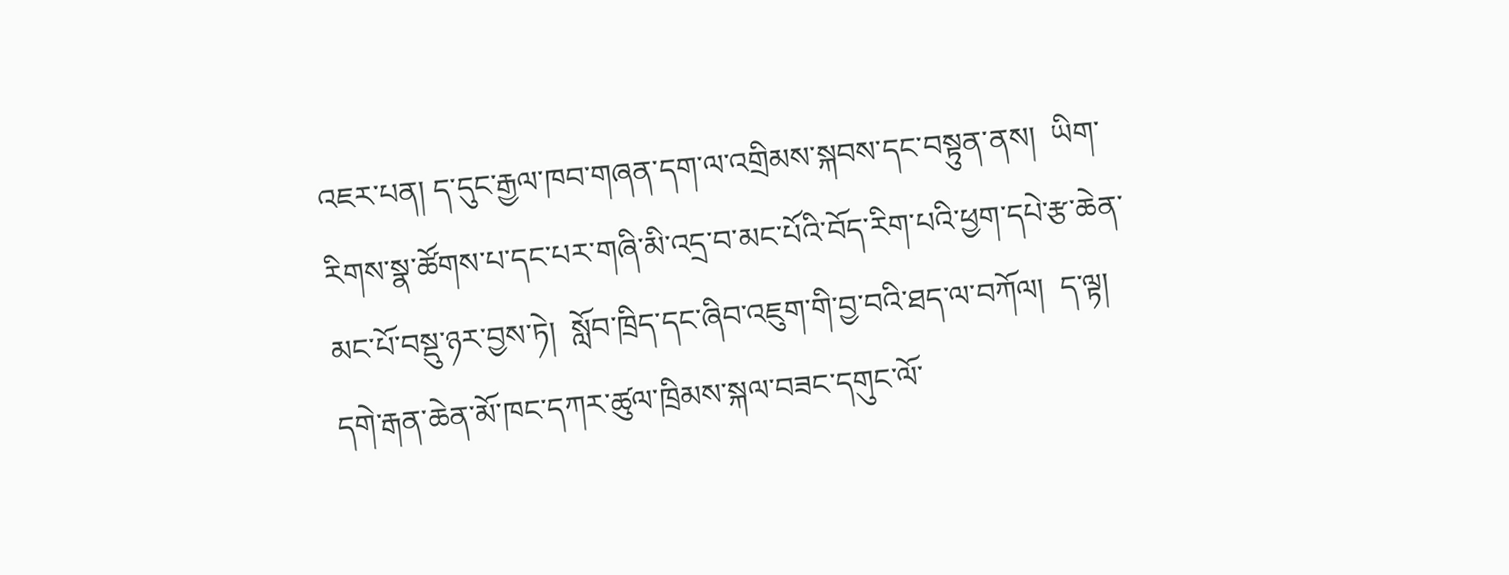འཇར་པན། ད་དུང་རྒྱལ་ཁབ་གཞན་དག་ལ་འགྲིམས་སྐབས་དང་བསྟུན་ནས།  ཡིག་རིགས་སྣ་ཚོགས་པ་དང་པར་གཞི་མི་འདྲ་བ་མང་པོའི་བོད་རིག་པའི་ཕྱག་དཔེ་རྩ་ཆེན་མང་པོ་བསྡུ་ཉར་བྱས་ཏེ།  སློབ་ཁྲིད་དང་ཞིབ་འཇུག་གི་བྱ་བའི་ཐད་ལ་བཀོལ།  ད་ལྟ།  དགེ་རྒན་ཆེན་མོ་ཁང་དཀར་ཚུལ་ཁྲིམས་སྐལ་བཟང་དགུང་ལོ་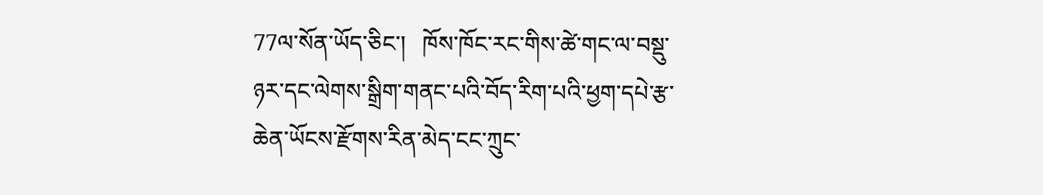77ལ་སོན་ཡོད་ཅིང་།   ཁོས་ཁོང་རང་གིས་ཚེ་གང་ལ་བསྡུ་ཉར་དང་ལེགས་སྒྲིག་གནང་པའི་བོད་རིག་པའི་ཕྱག་དཔེ་རྩ་ཆེན་ཡོངས་རྫོགས་རིན་མེད་ངང་ཀྲུང་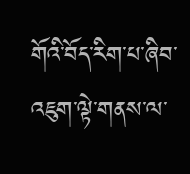གོའི་བོད་རིག་པ་ཞིབ་འཇུག་ལྟེ་གནས་ལ་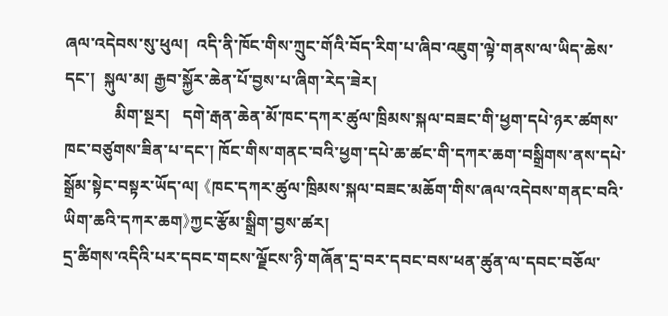ཞལ་འདེབས་སུ་ཕུལ།  འདི་ནི་ཁོང་གིས་ཀྲུང་གོའི་བོད་རིག་པ་ཞིབ་འཇུག་ལྟེ་གནས་ལ་ཡིད་ཆེས་དང་།  སྐུལ་མ། རྒྱབ་སྐྱོར་ཆེན་པོ་བྱས་པ་ཞིག་རེད་ཟེར།
            མིག་སྔར།   དགེ་རྒན་ཆེན་མོ་ཁང་དཀར་ཚུལ་ཁྲིམས་སྐལ་བཟང་གི་ཕྱག་དཔེ་ཉར་ཚགས་ཁང་བཙུགས་ཟིན་པ་དང་། ཁོང་གིས་གནང་བའི་ཕྱག་དཔེ་ཆ་ཚང་གི་དཀར་ཆག་བསྒྲིགས་ནས་དཔེ་སྒྲོམ་སྟེང་བསྟར་ཡོད་ལ། 《ཁང་དཀར་ཚུལ་ཁྲིམས་སྐལ་བཟང་མཆོག་གིས་ཞལ་འདེབས་གནང་བའི་ཡིག་ཆའི་དཀར་ཆག》ཀྱང་རྩོམ་སྒྲིག་བྱས་ཚར།
དྲ་ཚིགས་འདིའི་པར་དབང་གངས་ལྗོངས་ཉི་གཞོན་དྲ་བར་དབང་བས་ཕན་ཚུན་ལ་དབང་བཅོལ་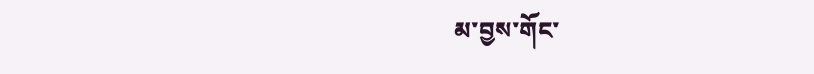མ་བྱས་གོང་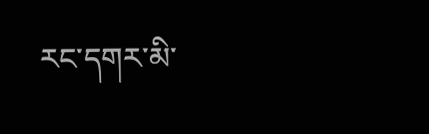རང་དགར་མི་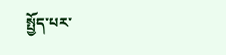སྤྱོད་པར་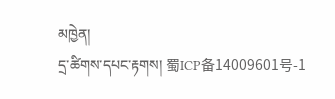མཁྱེན།
དྲ་ཚིགས་དཔང་རྟགས། 蜀ICP备14009601号-1